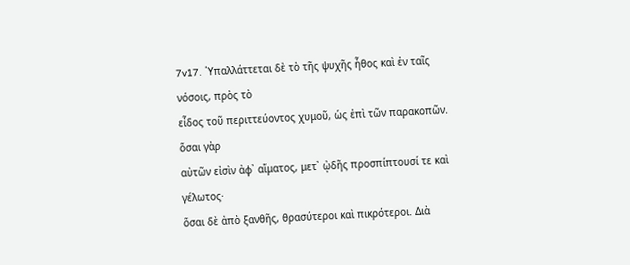7v17. ῾Υπαλλάττεται δὲ τὸ τῆς ψυχῆς ἦθος καὶ ἐν ταῖς νόσοις, πρὸς τὸ
εἶδος τοῦ περιττεύοντος χυμοῦ, ὡς ἐπὶ τῶν παρακοπῶν. ὅσαι γὰρ
αὐτῶν εἰσὶν ἀφ᾿ αἵματος, μετ᾿ ᾠδῆς προσπίπτουσί τε καὶ γέλωτος·
ὅσαι δὲ ἀπὸ ξανθῆς, θρασύτεροι καὶ πικρότεροι. Διὰ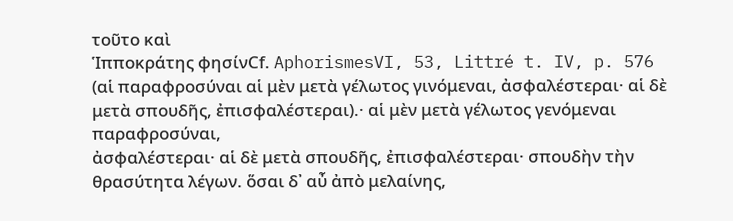τοῦτο καὶ
Ἱπποκράτης φησίνCf. AphorismesVI, 53, Littré t. IV, p. 576 (αἱ παραφροσύναι αἱ μὲν μετὰ γέλωτος γινόμεναι, ἀσφαλέστεραι· αἱ δὲ μετὰ σπουδῆς, ἐπισφαλέστεραι).· αἱ μὲν μετὰ γέλωτος γενόμεναι παραφροσύναι,
ἀσφαλέστεραι· αἱ δὲ μετὰ σπουδῆς, ἐπισφαλέστεραι· σπουδὴν τὴν
θρασύτητα λέγων. ὅσαι δ᾿ αὖ ἀπὸ μελαίνης,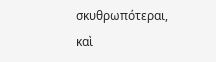σκυθρωπότεραι, καὶ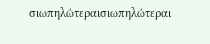σιωπηλώτεραισιωπηλώτεραι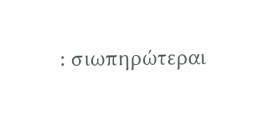: σιωπηρώτεραι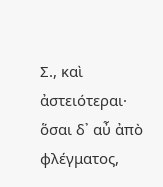Σ., καὶ ἀστειότεραι· ὅσαι δ᾿ αὖ ἀπὸ φλέγματος,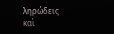ληρώδεις
καὶ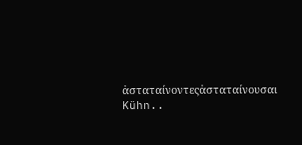ἀσταταίνοντεςἀσταταίνουσαι Kühn..